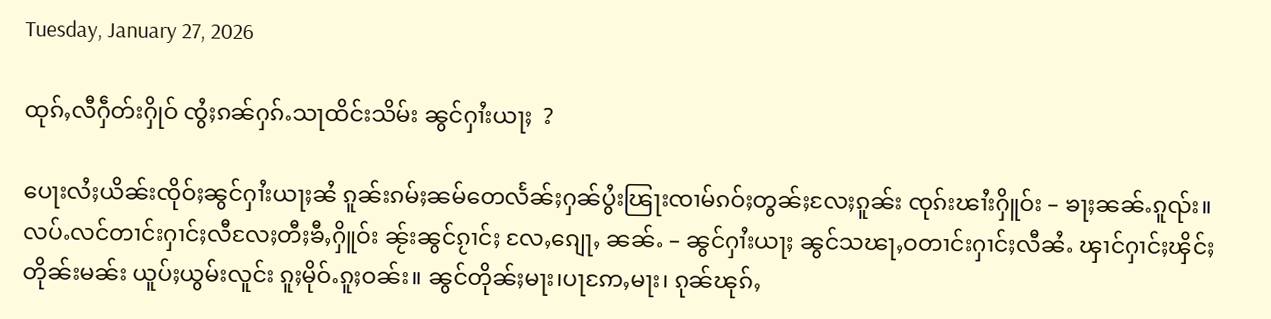Tuesday, January 27, 2026

ထုၵ်ႇလီႁဵတ်းႁိုဝ် ၸွႆႈၵၼ်ႁၵ်ႉသႃထိင်းသိမ်း ၼွင်ႁၢႆးယႃႈ  ?

ပေႃးလႆႈယိၼ်းၸိုဝ်ႈၼွင်ႁၢႆးယႃႈၼႆ ၵူၼ်းၵမ်ႈၼမ်တေလႅၼ်ႈႁၼ်ပွႆးၽြႃးၸၢမ်ၵဝ်ႈတွၼ်ႈလႄႈၵူၼ်း ၸုၵ်းၽၢႆးႁိူဝ်း – ၶႃႈၼၼ်ႉၵူၺ်း။ လပ်ႉလင်တၢင်းႁၢင်ႈလီလႄႈတီႈၶီႇႁိူဝ်း ၼႂ်းၼွင်ၵႂၢင်ႈ လႄႇၵျေႃႇ ၼၼ်ႉ – ၼွင်ႁၢႆးယႃႈ ၼွင်သၽႃႇဝတၢင်းႁၢင်ႈလီၼႆႉ ၾၢင်ႁၢင်ႈၾိင်ႈတိုၼ်းမၼ်း ယူပ်ႈယွမ်းလူင်း ၵူႈမိုဝ်ႉၵူႈဝၼ်း။ ၼွင်တိုၼ်ႈမႃး၊ပႃဢႄႇမႃး၊ ၵုၼ်ၽုၵ်ႇ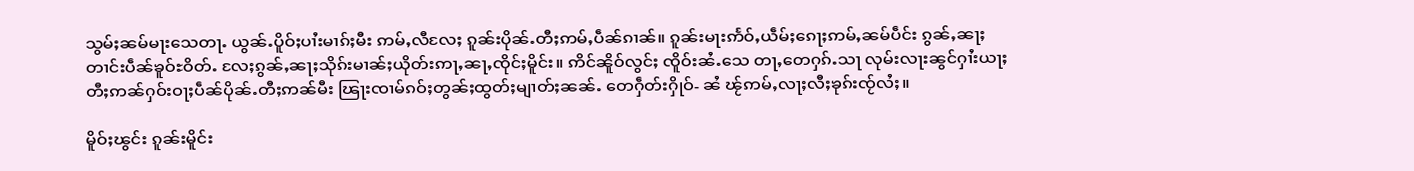သွမ်ႈၼမ်မႃးသေတႃႉ ယွၼ်ႉပိူဝ်ႈပၢႆးမၢၵ်ႈမီး ဢမ်ႇလီလႄႈ ၵူၼ်းပိုၼ်ႉတီႈဢမ်ႇပဵၼ်ၵၢၼ်။ ၵူၼ်းမႃးဢႅဝ်ႇယဵမ်ႈၵေႃႈဢမ်ႇၼမ်ပဵင်း ၵွၼ်ႇၼႃႈ တၢင်းပဵၼ်ၶူဝ်ႊဝိတ်ႉ လႄႈၵွၼ်ႇၼႃႈသိုၵ်းမၢၼ်ႈယိုတ်းဢႃႇၼႃႇၸိုင်ႈမိူင်း။ ဢိင်ၼိူဝ်လွင်ႈ ၸိူဝ်းၼႆႉသေ တႃႇတေႁၵ်ႉသႃ လုမ်းလႃးၼွင်ႁၢႆးယႃႈ တီႈဢၼ်ႁဝ်းဝႃႈပဵၼ်ပိုၼ်ႉတီႈဢၼ်မီး ၽြႃးၸၢမ်ၵဝ်ႈတွၼ်ႈထွတ်ႈမျၢတ်ႈၼၼ်ႉ တေႁဵတ်းႁိုဝ်- ၼႆ ၽႂ်ဢမ်ႇလႃႈလီႈၶုၵ်းၸႂ်လႆႈ။

မိူဝ်ႈၽွင်း ၵူၼ်းမိူင်း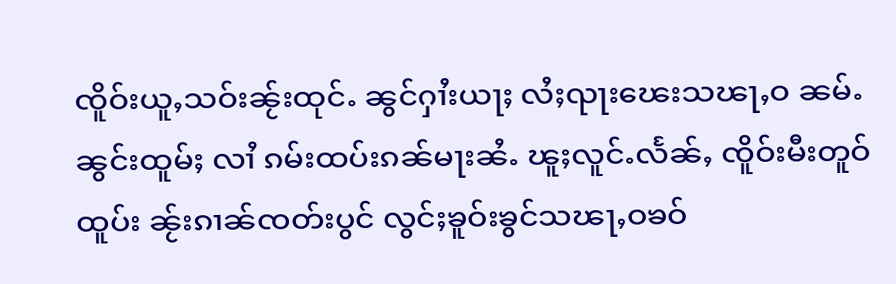ၸိူဝ်းယူႇသဝ်းၼႂ်းထုင်ႉ ၼွင်ႁၢႆးယႃႈ လႆႈၺႃးၽေးသၽႃႇဝ ၼမ်ႉၼွင်းထူမ်ႈ လၢႆ ၵမ်းထပ်းၵၼ်မႃးၼႆႉ ၽူႈလူင်ႉလႅၼ်ႇ ၸိူဝ်းမီးတူဝ်ထူပ်း ၼႂ်းၵၢၼ်ၸတ်းပွင် လွင်ႈၶူဝ်းၶွင်သၽႃႇဝၶဝ်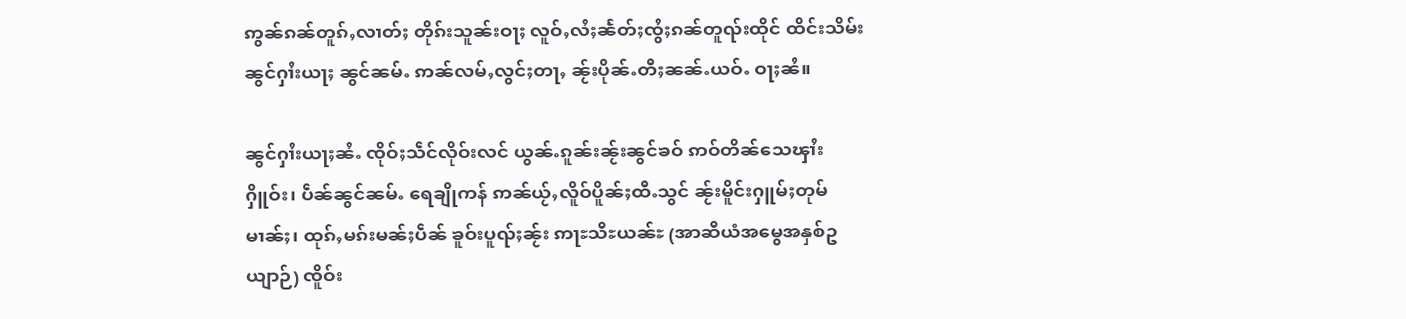ဢွၼ်ၵၼ်တူၵ်ႇလၢတ်ႈ တိုၵ်းသူၼ်းဝႃႈ လူဝ်ႇလႆႈၼႅတ်ႈၸွႆႈၵၼ်တူၺ်းထိုင် ထိင်းသိမ်းၼွင်ႁၢႆးယႃႈ ၼွင်ၼမ်ႉ ဢၼ်လမ်ႇလွင်ႈတႃႇ ၼႂ်းပိုၼ်ႉတီႈၼၼ်ႉယဝ်ႉ ဝႃႈၼႆ။

ၼွင်ႁၢႆးယႃႈၼႆႉ ၸိုဝ်ႈသဵင်လိုဝ်းလင် ယွၼ်ႉၵူၼ်းၼႂ်းၼွင်ၶဝ် ဢဝ်တိၼ်သေၾၢႆးႁိူဝ်း၊ ပဵၼ်ၼွင်ၼမ်ႉ ရေချိုကန် ဢၼ်ယႂ်ႇလိူဝ်ပိူၼ်ႈထီႉသွင် ၼႂ်းမိူင်းႁူမ်ႈတုမ်မၢၼ်ႈ၊ ထုၵ်ႇမၵ်းမၼ်ႈပဵၼ် ၶူဝ်းပူၺ်ႈၼႂ်း ဢႃႊသီႊယၼ်ႊ (အာဆီယံအမွေအနှစ်ဥယျာဉ်) ၸိူဝ်း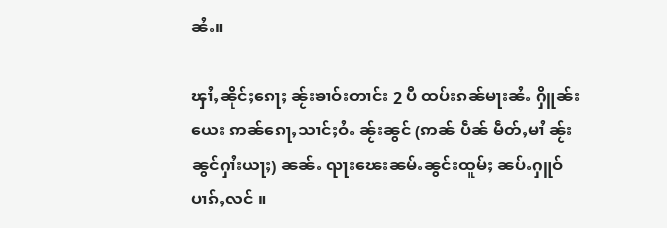ၼႆႉ။

ၾၢႆႇၼိုင်ႈၵေႃႈ ၼႂ်းၶၢဝ်းတၢင်း 2 ပီ ထပ်းၵၼ်မႃးၼႆႉ ႁိူၼ်းယေး ဢၼ်ၵေႃႇသၢင်ႈဝႆႉ ၼႂ်းၼွင် (ဢၼ် ပဵၼ် မဵတ်ႇမၢႆ ၼႂ်းၼွင်ႁၢႆးယႃႈ) ၼၼ်ႉ ၺႃးၽေးၼမ်ႉၼွင်းထူမ်ႈ ၼပ်ႉႁူဝ်ပၢၵ်ႇလင် ။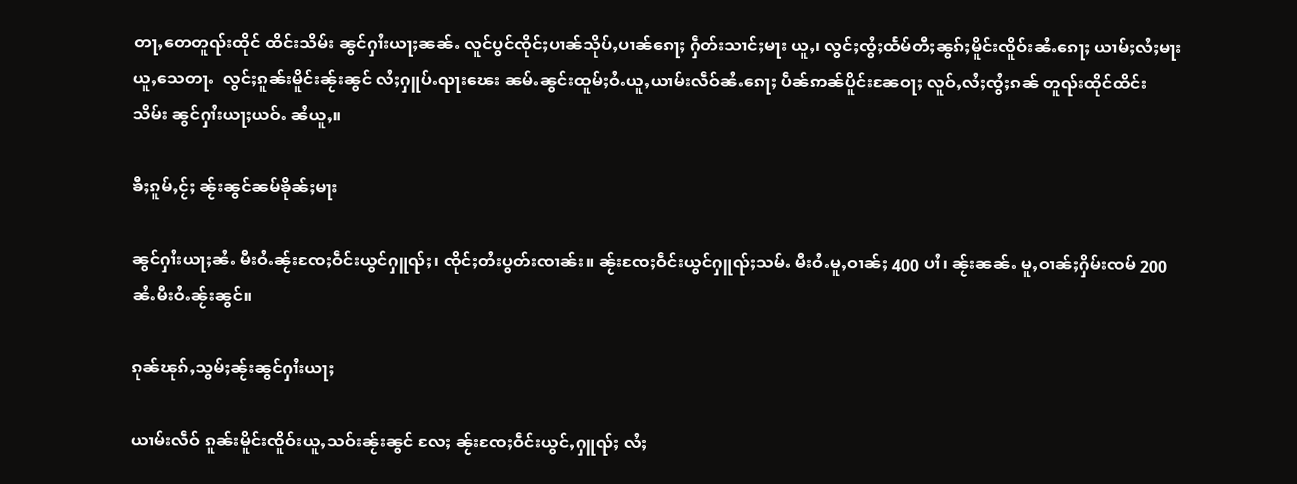တႃႇတေတူၺ်းထိုင် ထိင်းသိမ်း ၼွင်ႁၢႆးယႃႈၼၼ်ႉ လူင်ပွင်ၸိုင်ႈပၢၼ်သိုပ်ႇပၢၼ်ၵေႃႈ ႁဵတ်းသၢင်ႈမႃး ယူႇ၊ လွင်ႈၸွႆႈထႅမ်တီႈၼွၵ်ႈမိူင်းၸိူဝ်းၼႆႉၵေႃႈ ယၢမ်ႈလႆႈမႃးယူႇသေတႃႉ  လွင်ႈၵူၼ်းမိူင်းၼႂ်းၼွင် လႆႈႁူပ်ႉၺႃးၽေး ၼမ်ႉၼွင်းထူမ်ႈဝႆႉယူႇယၢမ်းလဵဝ်ၼႆႉၵေႃႈ ပဵၼ်ဢၼ်ပိူင်းၼႄဝႃႈ လူဝ်ႇလႆႈၸွႆႈၵၼ် တူၺ်းထိုင်ထိင်းသိမ်း ၼွင်ႁၢႆးယႃႈယဝ်ႉ ၼႆယူႇ။

ၶီႈၵူမ်ႇငႂ်ႈ ၼႂ်းၼွင်ၼမ်ၶိုၼ်ႈမႃး

ၼွင်ႁၢႆးယႃႈၼႆႉ မီးဝႆႉၼႂ်းၸႄႈဝဵင်းယွင်ႁူၺ်ႈ၊ ၸိုင်ႈတႆးပွတ်းၸၢၼ်း။ ၼႂ်းၸႄႈဝဵင်းယွင်ႁူၺ်ႈသမ်ႉ မီးဝႆႉမူႇဝၢၼ်ႈ 400 ပၢႆ၊ ၼႂ်းၼၼ်ႉ မူႇဝၢၼ်ႈႁိမ်းၸမ် 200 ၼႆႉမီးဝႆႉၼႂ်းၼွင်။

ၵုၼ်ၽုၵ်ႇသွမ်ႈၼႂ်းၼွင်ႁၢႆးယႃႈ

ယၢမ်းလဵဝ် ၵူၼ်းမိူင်းၸိူဝ်းယူႇသဝ်းၼႂ်းၼွင် လႄႈ ၼႂ်းၸႄႈဝဵင်းယွင်ႇႁူၺ်ႈ လႆႈ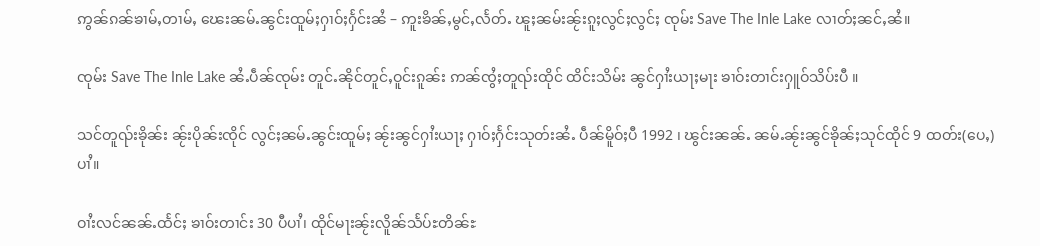ဢွၼ်ၵၼ်ၶၢမ်ႇတၢမ်ႇ ၽေးၼမ်ႉၼွင်းထူမ်ႈႁၢဝ်ႈႁႅင်းၼႆ – ဢူးၶိၼ်ႇမွင်ႇလႅတ်ႉ ၽူႈၼမ်းၼႂ်းၵူႈလွင်ႈလွင်ႈ ၸုမ်း Save The Inle Lake လၢတ်ႈၼင်ႇၼႆ။

ၸုမ်း Save The Inle Lake ၼႆႉပဵၼ်ၸုမ်း တူင်ႉၼိုင်တူင်ႇဝူင်းၵူၼ်း ဢၼ်ၸွႆႈတူၺ်းထိုင် ထိင်းသိမ်း ၼွင်ႁၢႆးယႃႈမႃး ၶၢဝ်းတၢင်းႁူဝ်သိပ်းပီ ။

သင်တူၺ်းၶိုၼ်း ၼႂ်းပိုၼ်းၸိုင် လွင်ႈၼမ်ႉၼွင်းထူမ်ႈ ၼႂ်းၼွင်ႁၢႆးယႃႈ ႁၢဝ်ႈႁႅင်းသုတ်းၼႆႉ ပဵၼ်မိူဝ်ႈပီ 1992 ၊ ၽွင်းၼၼ်ႉ ၼမ်ႉၼႂ်းၼွင်ၶိုၼ်ႈသုင်ထိုင် 9 ထတ်း(ပေႇ)ပၢႆ။

ဝၢႆးလင်ၼၼ်ႉထႅင်ႈ ၶၢဝ်းတၢင်း 30 ပီပၢႆ၊ ထိုင်မႃးၼႂ်းလိူၼ်သႅပ်ႊတိၼ်ႊ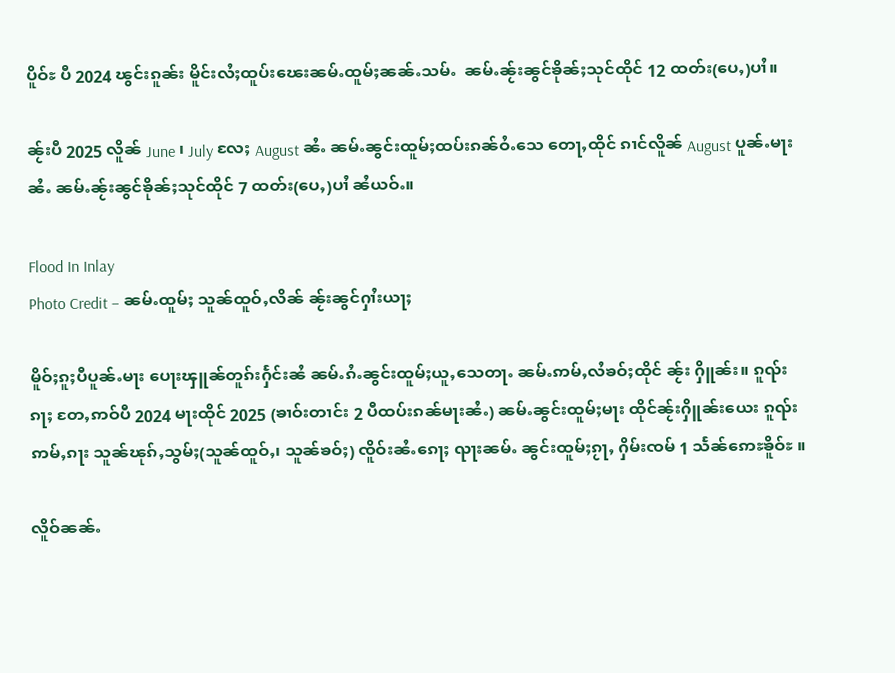ပိူဝ်ႊ ပီ 2024 ၽွင်းၵူၼ်း မိူင်းလႆႈထူပ်းၽေးၼမ်ႉထူမ်ႈၼၼ်ႉသမ်ႉ  ၼမ်ႉၼႂ်းၼွင်ၶိုၼ်ႈသုင်ထိုင် 12 ထတ်း(ပေႇ)ပၢႆ။

ၼႂ်းပီ 2025 လိူၼ် June ၊ July လႄႈ August ၼႆႉ ၼမ်ႉၼွင်းထူမ်ႈထပ်းၵၼ်ဝႆႉသေ တေႃႇထိုင် ၵၢင်လိူၼ် August ပူၼ်ႉမႃးၼႆႉ ၼမ်ႉၼႂ်းၼွင်ၶိုၼ်ႈသုင်ထိုင် 7 ထတ်း(ပေႇ)ပၢႆ ၼႆယဝ်ႉ။

Flood In Inlay
Photo Credit – ၼမ်ႉထူမ်ႈ သူၼ်ထူဝ်ႇလိၼ် ၼႂ်းၼွင်ႁၢႆးယႃႈ

မိူဝ်ႈၵူႈပီပူၼ်ႉမႃး ပေႃးၾူၼ်တူၵ်းႁႅင်းၼႆ ၼမ်ႉၵႆႉၼွင်းထူမ်ႈယူႇသေတႃႉ ၼမ်ႉဢမ်ႇလႆၶဝ်ႈထိုင် ၼႂ်း ႁိူၼ်း။ ၵူၺ်းၵႃႈ တႄႇဢဝ်ပီ 2024 မႃးထိုင် 2025 (ၶၢဝ်းတၢင်း 2 ပီထပ်းၵၼ်မႃးၼႆႉ) ၼမ်ႉၼွင်းထူမ်ႈမႃး ထိုင်ၼႂ်းႁိူၼ်းယေး ၵူၺ်းဢမ်ႇၵႃး သူၼ်ၽုၵ်ႇသွမ်ႈ(သူၼ်ထူဝ်ႇ၊ သူၼ်ၶဝ်ႈ) ၸိူဝ်းၼႆႉၵေႃႈ ၺႃးၼမ်ႉ ၼွင်းထူမ်ႈၵႂႃႇ ႁိမ်းၸမ် 1 သႅၼ်ဢေႊၶိူဝ်ႊ ။

လိူဝ်ၼၼ်ႉ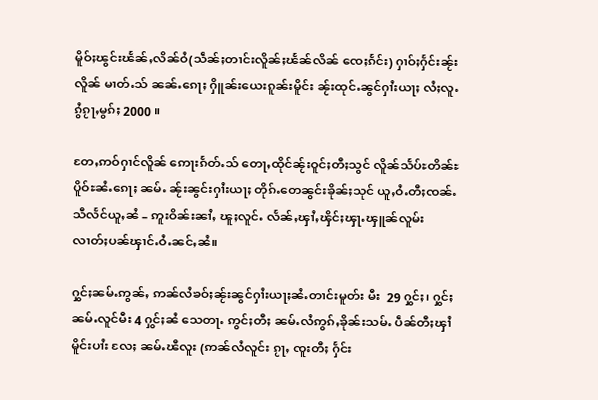မိူဝ်ႈၽွင်းၽႅၼ်ႇလိၼ်ဝႆ(သဵၼ်ႈတၢင်းလိူၼ်ႈၽႅၼ်လိၼ် ၸေႈၵႅင်း) ႁၢဝ်ႈႁႅင်းၼႂ်းလိူၼ် မၢတ်ႉသ် ၼၼ်ႉၵေႃႈ ႁိူၼ်းယေးၵူၼ်းမိူင်း ၼႂ်းထုင်ႉၼွင်ႁၢႆးယႃႈ လႆႈလူႉၵွႆၵႂႃႇမွၵ်ႈ 2000 ။

တႄႇဢဝ်ႁၢင်လိူၼ် ဢေႃးၵႅတ်ႉသ် တေႃႇထိုင်ၼႂ်းဝူင်ႈတီႈသွင် လိူၼ်သႅပ်ႊတိၼ်ႊပိူဝ်ႊၼႆႉၵေႃႈ ၼမ်ႉ ၼႂ်းၼွင်းႁၢႆးယႃႈ တိုၵ်ႉတေၼွင်းၶိုၼ်ႈသုင် ယူႇဝႆႉတီႈၸၼ်ႉသီလႅင်ယူႇၼႆ – ဢူးဝိၼ်းၼၢႆႇ ၽူႈလူင်ႉ လႅၼ်ႇၾၢႆႇၾိင်ႈၾႃႉၾူၼ်လူမ်း လၢတ်ႈပၼ်ၾၢင်ႉဝႆႉၼင်ႇၼႆ။

ႁွင်ႈၼမ်ႉဢွၼ်ႇ ဢၼ်လႆၶဝ်ႈၼႂ်းၼွင်ႁၢႆးယႃႈၼႆႉတၢင်းမူတ်း မီး  29 ႁွင်ႈ၊ ႁွင်ႈၼမ်ႉလူင်မီး 4 ႁွင်ႈၼႆ သေတႃႉ ဢွင်ႈတီႈ ၼမ်ႉလႆဢွၵ်ႇၶိုၼ်းသမ်ႉ ပဵၼ်တီႈၾၢႆမိူင်းပၢႆး လႄႈ ၼမ်ႉၽီလူး (ဢၼ်လႆလူင်း ၵႂႃႇ ၸူးတီႈ ႁႅင်း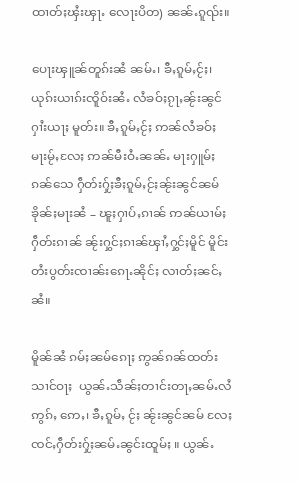ထၢတ်ႈၾႆးၾႃႉ လေႃးပိတ) ၼၼ်ႉၵူၺ်း။

ပေႃးၾူၼ်တူၵ်းၼႆ ၼမ်ႉ၊ ၶီႇၵူမ်ႇငႂ်ႈ၊ ယုၵ်းယၢၵ်းၸိူဝ်းၼႆႉ လႆၶဝ်ႈၵႂႃႇၼႂ်းၼွင်ႁၢႆးယႃႈ မူတ်း။ ၶီႇၵူမ်ႇငႂ်ႈ ဢၼ်လႆၶဝ်ႈမႃးမႂ်ႇလႄႈ ဢၼ်မီးဝႆႉၼၼ်ႉ မႃးႁူမ်ႈၵၼ်သေ ႁဵတ်းႁႂ်ႈၶီႈၵူမ်ႇငႂ်ႈၼႂ်းၼွင်ၼမ်ၶိုၼ်ႈမႃးၼႆ – ၽူႈႁၢပ်ႇၵၢၼ် ဢၼ်ယၢမ်ႈႁဵတ်းၵၢၼ် ၼႂ်းႁွင်ႈၵၢၼ်ၾၢႆႇႁွင်ႈမိူင် မိူင်းတႆးပွတ်းၸၢၼ်းၵေႃႉၼိုင်ႈ လၢတ်ႈၼင်ႇ ၼႆ။

မိူၼ်ၼႆ ၵမ်ႈၼမ်ၵေႃႈ ဢွၼ်ၵၼ်ထတ်းသၢင်ဝႃႈ  ယွၼ်ႉသဵၼ်ႈတၢင်းတႃႇၼမ်ႉလႆဢွၵ်ႇ ဢေႇ၊ ၶီႇၵူမ်ႇ ငႂ်ႈ ၼႂ်းၼွင်ၼမ် လႄႈ ၸင်ႇႁဵတ်းႁႂ်ႈၼမ်ႉၼွင်းထူမ်ႈ ။ ယွၼ်ႉ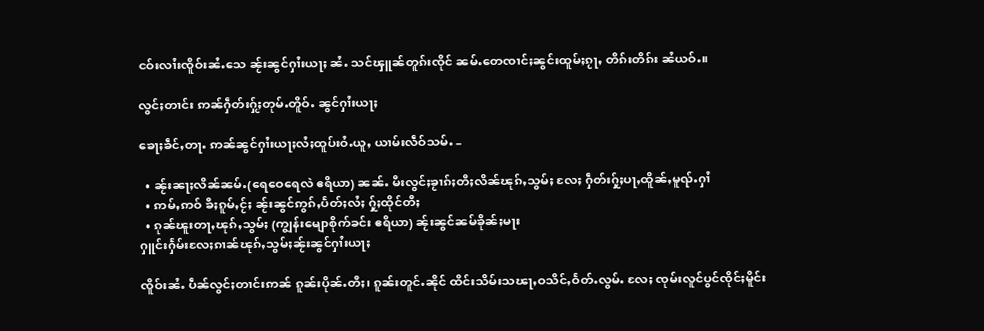ငဝ်းလၢႆးၸိူဝ်းၼႆႉသေ ၼႂ်းၼွင်ႁၢႆးယႃႈ ၼႆႉ သင်ၾူၼ်တူၵ်းၸိုင် ၼမ်ႉတေၸၢင်ႈၼွင်းထူမ်ႈၵႂႃႇ တိၵ်းတိၵ်း ၼႆယဝ်ႉ။

လွင်ႈတၢင်း ဢၼ်ႁဵတ်းႁႂ်ႈတုမ်ႉတိူဝ်ႉ ၼွင်ႁၢႆးယႃႈ

ၶေႃႈၶဵင်ႇတႃႉ ဢၼ်ၼွင်ႁၢႆးယႃႈလႆႈထူပ်းဝႆႉယူႇ ယၢမ်းလဵဝ်သမ်ႉ –

  • ၼႂ်းၼႃႈလိၼ်ၼမ်ႉ(ရေဝေရေလဲ ဧရိယာ) ၼၼ်ႉ မီးလွင်ႈၶႂၢၵ်ႈတီႈလိၼ်ၽုၵ်ႇသွမ်ႈ လႄႈ ႁဵတ်းႁႂ်ႈပႃႇထိူၼ်ႇမူၺ်ႉႁၢႆ
  • ဢမ်ႇဢဝ် ၶီႈၵူမ်ႇငႂ်ႈ ၼႂ်းၼွင်ဢွၵ်ႇပႅတ်ႈလႆႈ ႁႂ်ႈထိုင်တီႈ
  • ၵုၼ်ၽူးတႃႇၽုၵ်ႇသွမ်ႈ (ကျွန်းမျောစိုက်ခင်း ဧရိယာ) ၼႂ်းၼွင်ၼမ်ၶိုၼ်ႈမႃး
ႁူင်းႁႅမ်းလႄႈၵၢၼ်ၽုၵ်ႇသွမ်ႈၼႂ်းၼွင်ႁၢႆးယႃႈ

ၸိူဝ်းၼႆႉ ပဵၼ်လွင်ႈတၢင်းဢၼ် ၵူၼ်းပိုၼ်ႉတီႈ၊ ၵူၼ်းတူင်ႉၼိုင် ထိင်းသိမ်းသၽႃႇဝသိင်ႇဝႅတ်ႉလွမ်ႉ လႄႈ ၸုမ်းလူင်ပွင်ၸိုင်ႈမိူင်း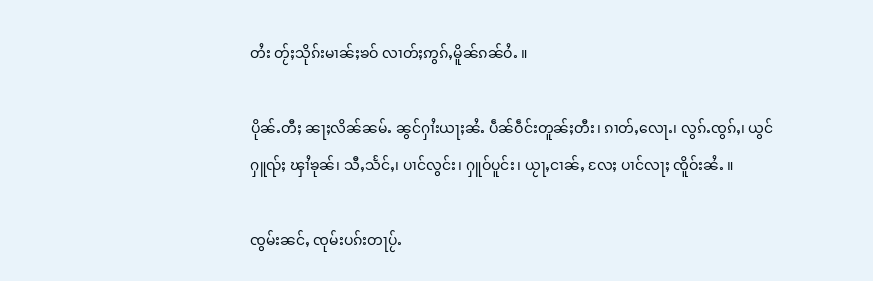တႆး တႂ်ႈသိုၵ်းမၢၼ်ႈၶဝ် လၢတ်ႈဢွၵ်ႇမိူၼ်ၵၼ်ဝႆႉ ။

ပိုၼ်ႉတီႈ ၼႃႈလိၼ်ၼမ်ႉ ၼွင်ႁၢႆးယႃႈၼႆႉ ပဵၼ်ဝဵင်းတူၼ်ႈတီး၊ ၵၢတ်ႇလေႃႉ၊ လွၵ်ႉၸွၵ်ႇ၊ ယွင်ႁူၺ်ႈ ၾၢႆၶုၼ်၊ သီႇသႅင်ႇ၊ ပၢင်လွင်း၊ ႁူဝ်ပူင်း၊ ယႂႃႇငၢၼ်ႇ လႄႈ ပၢင်လႃႈ ၸိူဝ်းၼႆႉ ။

ၸွမ်းၼင်ႇ ၸုမ်းပၵ်းတႃပႂ်ႉ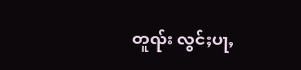တူၺ်း လွင်ႈပႃႇ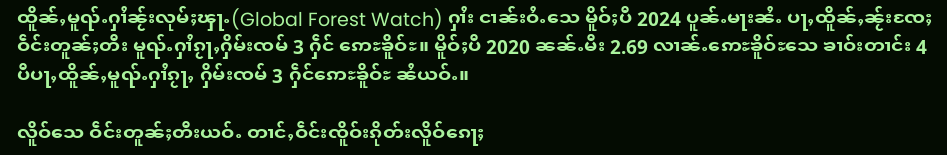ထိူၼ်ႇမူၺ်ႉႁၢႆၼႂ်းလုမ်ႈၾႃႉ(Global Forest Watch) ႁၢႆး ငၢၼ်းဝႆႉသေ မိူဝ်ႈပီ 2024 ပူၼ်ႉမႃးၼႆႉ ပႃႇထိူၼ်ႇၼႂ်းၸႄႈဝဵင်းတူၼ်ႈတီး မူၺ်ႉႁၢႆၵႂႃႇႁိမ်းၸမ် 3 ႁဵင် ဢေႊၶိူဝ်ႊ။ မိူဝ်ႈပီ 2020 ၼၼ်ႉမီး 2.69 လၢၼ်ႉဢေႊၶိူဝ်ႊသေ ၶၢဝ်းတၢင်း 4 ပီပႃႇထိူၼ်ႇမူၺ်ႉႁၢႆၵႂႃႇ ႁိမ်းၸမ် 3 ႁဵင်ဢေႊၶိူဝ်ႊ ၼႆယဝ်ႉ။

လိူဝ်သေ ဝဵင်းတူၼ်ႈတီးယဝ်ႉ တၢင်ႇဝဵင်းၸိူဝ်းၵိုတ်းလိူဝ်ၵေႃႈ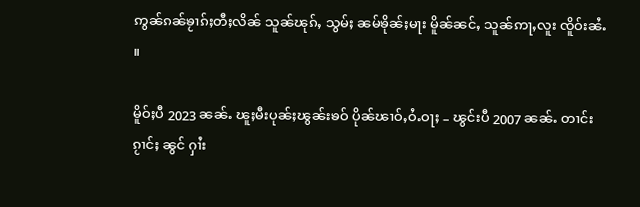ဢွၼ်ၵၼ်ၶႂၢၵ်ႈတီႈလိၼ် သူၼ်ၽုၵ်ႇ သွမ်ႈ ၼမ်ၶိုၼ်ႈမႃး မိူၼ်ၼင်ႇ သူၼ်ဢႃႇလူး ၸိူဝ်းၼႆႉ ။

မိူဝ်ႈပီ 2023 ၼၼ်ႉ ၽူႈမီးပုၼ်ႈၽွၼ်းၶဝ် ပိုၼ်ၽၢဝ်ႇဝႆႉဝႃႈ – ၽွင်းပီ 2007 ၼၼ်ႉ တၢင်းၵႂၢင်ႈ ၼွင် ႁၢႆး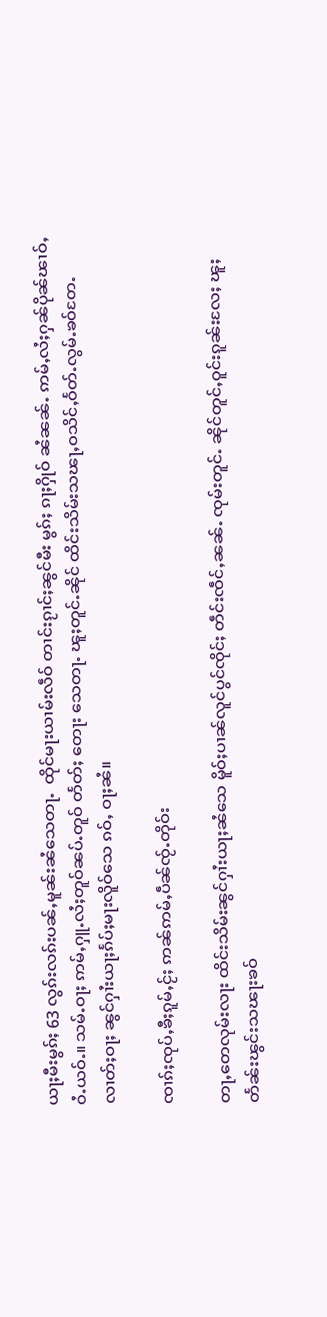ယႃႈမီးမွၵ်ႈ 63 လွၵ်းလၵ်းပၼ်ႇမူၼ်းၼႆသေတႃႉ  ထိုင်မႃးယၢမ်းလဵဝ် တၢင်းၵႂၢင်ႈၼွင်မီး မွၵ်ႈ ၵႃႈႁိုဝ် ၼႆၼၼ်ႉ ဢမ်ႇလႆႈႁၼ်ပိုၼ်ၽၢဝ်ႇဝႆႉယဝ်ႉ။ သမ်ႉဝႃႈ ဢမ်ႇႁူႉလႆႈတူဝ်ၼပ်ႉတူဝ် တႅတ်ႈ တေႃး သေတႃႉ ၽူႈတူင်ႉၼိုင် ထိင်းသိမ်းသၽႃႇဝသိင်ႇဝႅတ်ႉလွမ်ႉၶဝ်တႄႉ လၢတ်ႈဝႃႈ ၼွင်ႁၢႆးယႃႈၵႅပ်ႈမႃးလိူဝ်သေ ၵဝ်ႇ ဝႃႈၼႆ။

ၸၢၵ်ႈၸုပ်ႇၶီႈၵူမ်ႇငႂ်ႈ ဢၼ်ဢမ်ႇပဵၼ်ၸႂ်ႉတိုဝ်း

တႃႇတေလုမ်းလႃး ထိင်းသိမ်းၼွင်ႁၢႆးယႃႈၼႆသေ မိူဝ်ႈပၢၼ်လူင်ပွင်ၸိုင်ႈ တဵင်းၸဵင်ႇၼၼ်ႉ ၸုမ်းတူင်ႉ ၼိုင်တူင်ႇဝူင်းၵူၼ်းလႄႈ ၽူႈတႅၼ်းၽွင်းသၽႃးၶဝ်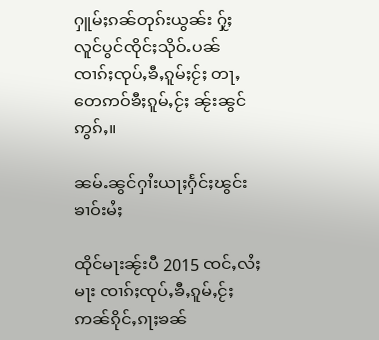ႁူမ်ႈၵၼ်တုၵ်းယွၼ်း ႁႂ်ႈလူင်ပွင်ၸိုင်ႈသိုဝ်ႉပၼ် ၸၢၵ်ႈၸုပ်ႇၶီႇၵူမ်ႈငႂ်ႈ တႃႇတေဢဝ်ၶီႈၵူမ်ႇငႂ်ႈ ၼႂ်းၼွင်ဢွၵ်ႇ။

ၼမ်ႉၼွင်ႁၢႆးယႃႈႁႅင်ႈၽွင်းၶၢဝ်းမႆႈ

ထိုင်မႃးၼႂ်းပီ 2015 ၸင်ႇလႆႈမႃး ၸၢၵ်ႈၸုပ်ႇၶီႇၵူမ်ႇငႂ်ႈ ဢၼ်ၵိုင်ႇၵႃႈၶၼ်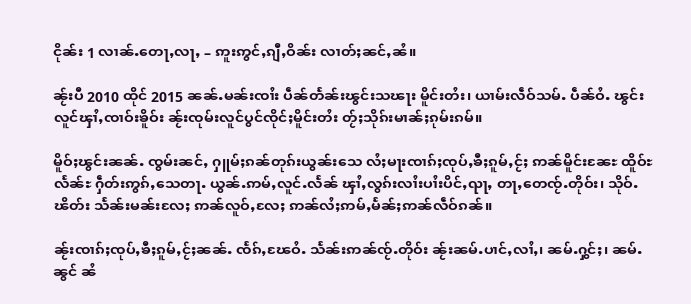ငိုၼ်း 1 လၢၼ်ႉတေႃႇလႃႇ – ဢူးဢွင်ႇၵျီႇဝိၼ်း လၢတ်ႈၼင်ႇၼႆ။

ၼႂ်းပီ 2010 ထိုင် 2015 ၼၼ်ႉမၼ်းၸၢႆး ပဵၼ်တႅၼ်းၽွင်းသၽႃး မိူင်းတႆး၊ ယၢမ်းလဵဝ်သမ်ႉ ပဵၼ်ဝႆႉ ၽွင်းလူင်ၾၢႆႇၸၢဝ်းၶိူဝ်း ၼႂ်းၸုမ်းလူင်ပွင်ၸိုင်ႈမိူင်းတႆး တႂ်ႈသိုၵ်းမၢၼ်ႈၵုမ်းၵမ်။

မိူဝ်ႈၽွင်းၼၼ်ႉ ၸွမ်းၼင်ႇ ႁူမ်ႈၵၼ်တုၵ်းယွၼ်းသေ လႆႈမႃးၸၢၵ်ႈၸုပ်ႇၶီႈၵူမ်ႇငႂ်ႈ ဢၼ်မိူင်းၼႄႊ ထိူဝ်ႊလႅၼ်ႊ ႁဵတ်းဢွၵ်ႇသေတႃႉ ယွၼ်ႉဢမ်ႇလူင်ႉလႅၼ် ၾၢႆႇလွၵ်းလၢႆးပၢႆးပိင်ႇၺႃႇ တႃႇတေၸႂ်ႉတိုဝ်း၊ သိုဝ်ႉၽိတ်း သႅၼ်းမၼ်းလႄႈ ဢၼ်လူဝ်ႇလႄႈ ဢၼ်လႆႈဢမ်ႇမႅၼ်ႈဢၼ်လဵဝ်ၵၼ်။

ၼႂ်းၸၢၵ်ႈၸုပ်ႇၶီႈၵူမ်ႇငႂ်ႈၼၼ်ႉ ၸႅၵ်ႇၽႄဝႆႉ သႅၼ်းဢၼ်ၸႂ်ႉတိုဝ်း ၼႂ်းၼမ်ႉပၢင်ႇလၢႆႇ၊ ၼမ်ႉႁွင်ႈ၊ ၼမ်ႉၼွင် ၼႆ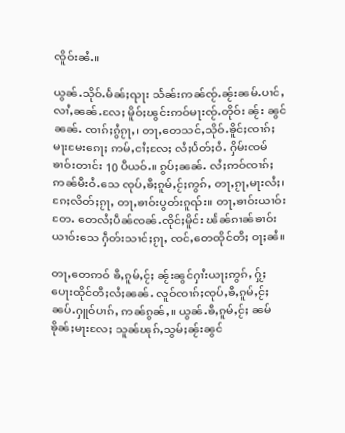ၸိူဝ်းၼႆႉ။

ယွၼ်ႉသိုဝ်ႉမႅၼ်ႈၺႃး သႅၼ်းဢၼ်ၸႂ်ႉၼႂ်းၼမ်ႉပၢင်ႇလၢႆႇၼၼ်ႉလႄႈ မိူဝ်ႈၽွင်းဢဝ်မႃးၸႂ်ႉတိုဝ်း ၼႂ်း ၼွင်ၼၼ်ႉ ၸၢၵ်ႈၵွႆၵႂႃႇ၊ တႃႇတေသင်ႇသိုဝ်ႉၶိူင်ႈၸၢၵ်ႈမႃးမႄးၵေႃႈ ဢမ်ႇငၢႆႈလႄႈ လႆႈပႅတ်ႈဝႆႉ ႁိမ်းၸမ် ၶၢဝ်းတၢင်း 10 ပီယဝ်ႉ။ ၵွပ်ႈၼၼ်ႉ လႆႈဢဝ်ၸၢၵ်ႈဢၼ်မီးဝႆႉသေ ၸုပ်ႇၶီႈၵူမ်ႇငႂ်ႈဢွၵ်ႇ တႃႇၵႂႃႇမႃးလႆႈ၊ ၵႄႈလိတ်ႈၵႂႃႇ တႃႇၶၢဝ်းပွတ်းၵူၺ်း။ တႃႇၶၢဝ်းယၢဝ်းတႄႉ တေလႆႈပဵၼ်ၸၼ်ႉၸိုင်ႈမိူင်း ၽႅၼ်ၵၢၼ်ၶၢဝ်း ယၢဝ်းသေ ႁဵတ်းသၢင်ႈၵႂႃႇ ၸင်ႇတေထိုင်တီႈ ဝႃႈၼႆ။

တႃႇတေဢဝ် ၶီႇၵူမ်ႇငႂ်ႈ ၼႂ်းၼွင်ႁၢႆးယႃႈဢွၵ်ႇ ႁႂ်ႈပေႃးထိုင်တီႈလႆႈၼၼ်ႉ လူဝ်ၸၢၵ်ႈၸုပ်ႇၶီႇၵူမ်ႇငႂ်ႈ ၼပ်ႉႁူဝ်ပၢၵ်ႇ ဢၼ်ၵွၼ်ႇ။ ယွၼ်ႉၶီႇၵူမ်ႇငႂ်ႈ ၼမ်ၶိုၼ်ႈမႃးလႄႈ သူၼ်ၽုၵ်ႇသွမ်ႈၼႂ်းၼွင်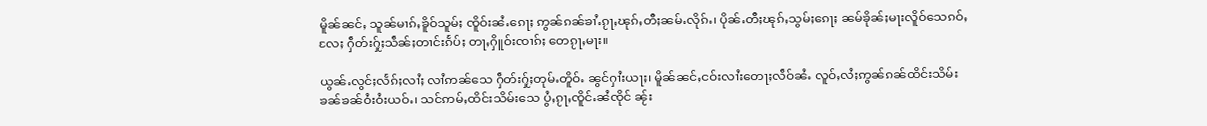မိူၼ်ၼင်ႇ သူၼ်မၢၵ်ႇၶိူဝ်သူမ်ႈ ၸိူဝ်းၼႆႉၵေႃႈ ဢွၼ်ၵၼ်ၶၢႆႉၵႂႃႇၽုၵ်ႇတီႈၼမ်ႉလိုၵ်ႉ၊ ပိုၼ်ႉတီႈၽုၵ်ႇသွမ်ႈၵေႃႈ ၼမ်ၶိုၼ်ႈမႃးလိူဝ်သေၵဝ်ႇလႄႈ ႁဵတ်းႁႂ်ႈသဵၼ်ႈတၢင်းၵႅပ်ႈ တႃႇႁိူဝ်းၸၢၵ်ႈ တေၵႂႃႇမႃး။

ယွၼ်ႉလွင်ႈလႅၵ်ႈလၢႆႈ လၢႆဢၼ်သေ ႁဵတ်းႁႂ်ႈတုမ်ႉတိူဝ်ႉ ၼွင်ႁၢႆးယႃႈ၊ မိူၼ်ၼင်ႇငဝ်းလၢႆးတေႃႈလဵဝ်ၼႆႉ လူဝ်ႇလႆႈဢွၼ်ၵၼ်ထိင်းသိမ်း ၶၼ်ၶၼ်ဝႆးဝႆးယဝ်ႉ၊ သင်ဢမ်ႇထိင်းသိမ်းသေ ပွႆႇၵႂႃႇၸိူင်ႉၼႆၸိုင် ၼႂ်း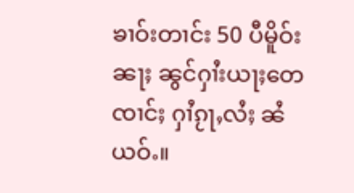ၶၢဝ်းတၢင်း 50 ပီမိူဝ်းၼႃႈ ၼွင်ႁၢႆးယႃႈတေၸၢင်ႈ ႁၢႆၵႂႃႇလႆႈ ၼႆယဝ်ႉ။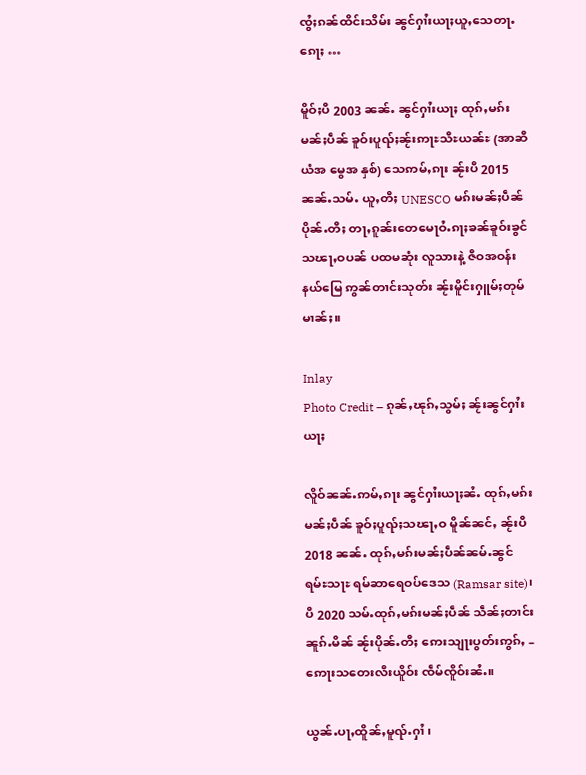ၸွႆႈၵၼ်ထိင်းသိမ်း ၼွင်ႁၢႆးယႃႈယူႇသေတႃႉၵေႃႈ …

မိူဝ်ႈပီ 2003 ၼၼ်ႉ ၼွင်ႁၢႆးယႃႈ ထုၵ်ႇမၵ်းမၼ်ႈပဵၼ် ၶူဝ်းပူၺ်ႈၼႂ်းဢႃႊသီႊယၼ်ႊ (အာဆီယံအ မွေအ နှစ်) သေဢမ်ႇၵႃး ၼႂ်းပီ 2015 ၼၼ်ႉသမ်ႉ ယူႇတီႈ UNESCO မၵ်းမၼ်ႈပဵၼ်ပိုၼ်ႉတီႈ တႃႇၵူၼ်းတေမေႃဝႆႉၵႃႈၶၼ်ၶူဝ်းၶွင်သၽႃႇဝပၼ် ပထမဆုံး လူသားနဲ့ ဇီဝအဝန်းနယ်မြေ ဢွၼ်တၢင်းသုတ်း ၼႂ်းမိူင်းႁူမ်ႈတုမ်မၢၼ်ႈ။

Inlay
Photo Credit – ၵုၼ်ႇၽုၵ်ႇသွမ်ႈ ၼႂ်းၼွင်ႁၢႆးယႃႈ

လိူဝ်ၼၼ်ႉဢမ်ႇၵႃး ၼွင်ႁၢႆးယႃႈၼႆႉ ထုၵ်ႇမၵ်းမၼ်ႈပဵၼ် ၶူဝ်ႈပူၺ်ႈသၽႃႇဝ မိူၼ်ၼင်ႇ ၼႂ်းပီ 2018 ၼၼ်ႉ ထုၵ်ႇမၵ်းမၼ်ႈပဵၼ်ၼမ်ႉၼွင် ရမ်ႊသႃႊ ရမ်ဆာရေဝပ်ဒေသ (Ramsar site)၊ ပီ 2020 သမ်ႉထုၵ်ႇမၵ်းမၼ်ႈပဵၼ် သဵၼ်ႈတၢင်းၼူၵ်ႉမိၼ် ၼႂ်းပိုၼ်ႉတီႈ ဢေးသျႃးပွတ်းဢွၵ်ႇ – ဢေႃးသတေးလီးယိူဝ်း ၸဵမ်ၸိူဝ်းၼႆႉ။

ယွၼ်ႉပႃႇထိူၼ်ႇမူၺ်ႉႁၢႆ ၊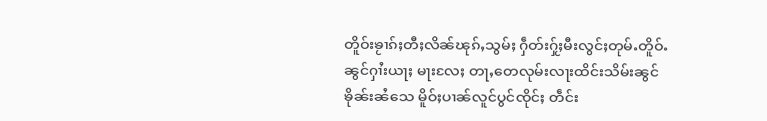တိူဝ်းၶႂၢၵ်ႈတီႈလိၼ်ၽုၵ်ႇသွမ်ႈ ႁဵတ်းႁႂ်ႈမီးလွင်ႈတုမ်ႉတိူဝ်ႉ ၼွင်ႁၢႆးယႃႈ မႃးလႄႈ တႃႇတေလုမ်းလႃးထိင်းသိမ်းၼွင်ၶိုၼ်းၼႆသေ မိူဝ်ႈပၢၼ်လူင်ပွင်ၸိုင်ႈ တဵင်း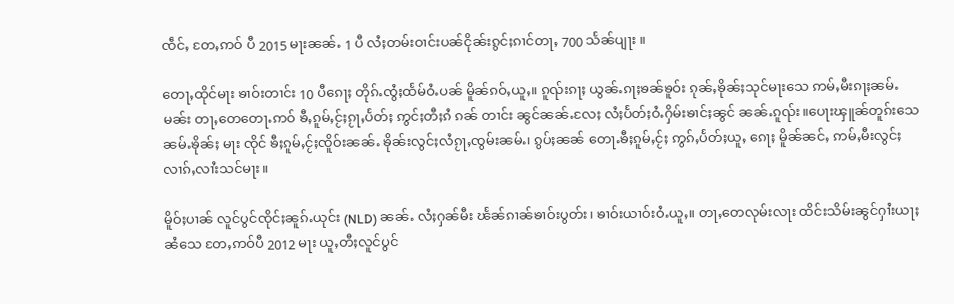ၸဵင်ႇ တႄႇဢဝ် ပီ 2015 မႃးၼၼ်ႉ 1 ပီ လႆႈတမ်းဝၢင်းပၼ်ငိုၼ်းၵွင်ႈၵၢင်တႃႇ 700 သႅၼ်ပျႃး ။

တေႃႇထိုင်မႃး ၶၢဝ်းတၢင်း 10 ပီၵေႃႈ တိုၵ်ႉၸွႆႈထႅမ်ဝႆႉပၼ် မိူၼ်ၵဝ်ႇယူႇ။ ၵူၺ်းၵႃႈ ယွၼ်ႉၵႃႈၶၼ်ၶူဝ်း ၵုၼ်ႇၶိုၼ်ႈသုင်မႃးသေ ဢမ်ႇမီးၵႃႈၼမ်ႉမၼ်း တႃႇတေတေႃႉဢဝ် ၶီႇၵူမ်ႇငႂ်ႈၵႂႃႇပႅတ်ႈ ဢွင်ႈတီႈၵႆ ၵၼ် တၢင်း ၼွင်ၼၼ်ႉလႄႈ လႆႈပႅတ်ႈဝႆႉႁိမ်းၶၢင်ႈၼွင် ၼၼ်ႉၵူၺ်း။ပေႃးၾူၼ်တူၵ်းသေ ၼမ်ႉၶိုၼ်ႈ မႃး ၸိုင် ၶီႈၵူမ်ႇငႂ်ႈၸိူဝ်းၼၼ်ႉ ၶိုၼ်းလွင်ႈလႆၵႂႃႇၸွမ်းၼမ်ႉ၊ ၵွပ်ႈၼၼ် တေႃႉၶီႈၵူမ်ႇငႂ်ႈ ဢွၵ်ႇပႅတ်ႈယူႇ ၵေႃႈ မိူၼ်ၼင်ႇ ဢမ်ႇမီးလွင်ႈလၢၵ်ႇလၢႆးသင်မႃး။

မိူဝ်ႈပၢၼ် လူင်ပွင်ၸိုင်ႈၼူၵ်ႉယုင်း (NLD) ၼၼ်ႉ လႆႈႁၼ်မီး ၽႅၼ်ၵၢၼ်ၶၢဝ်းပွတ်း၊ ၶၢဝ်းယၢဝ်းဝႆႉယူႇ။ တႃႇတေလုမ်းလႃး ထိင်းသိမ်းၼွင်ႁၢႆးယႃႈၼႆသေ တႄႇဢဝ်ပီ 2012 မႃး ယူႇတီႈလူင်ပွင်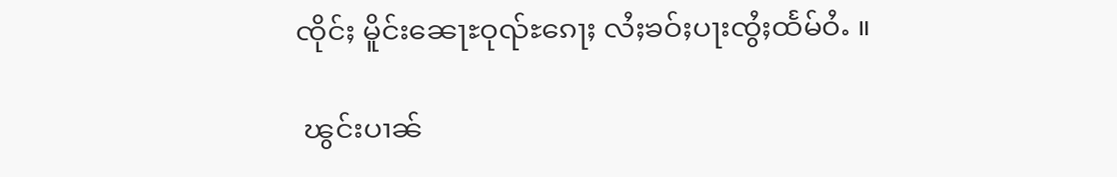ၸိုင်ႈ မိူင်းၼေႃႊဝုၺ်ႊၵေႃႈ လႆႈၶဝ်ႈပႃးၸွႆႈထႅမ်ဝႆႉ ။

 ၽွင်းပၢၼ်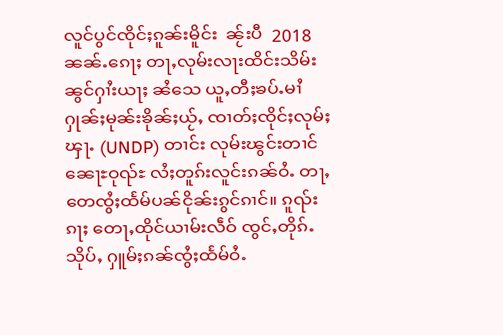လူင်ပွင်ၸိုင်ႈၵူၼ်းမိူင်း  ၼႂ်းပီ  2018 ၼၼ်ႉၵေႃႈ တႃႇလုမ်းလႃးထိင်းသိမ်း ၼွင်ႁၢႆးယႃႈ ၼႆသေ ယူႇတီႈၶပ်ႉမၢႆႁုၼ်ႈမုၼ်းၶိုၼ်ႈယႂ်ႇ ၸၢတ်ႈၸိုင်ႈလုမ်ႈၾႃႉ (UNDP) တၢင်း လုမ်းၽွင်းတၢင် ၼေႃႊဝုၺ်ႊ လႆႈတူၵ်းလူင်းၵၼ်ဝႆႉ တႃႇတေၸွႆႈထႅမ်ပၼ်ငိုၼ်းၵွင်ၵၢင်။ ၵူၺ်းၵႃႈ တေႃႇထိုင်ယၢမ်းလဵဝ် ၸွင်ႇတိုၵ်ႉသိုပ်ႇ ႁူမ်ႈၵၼ်ၸွႆႈထႅမ်ဝႆႉ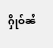ႁိုဝ်ၼႆ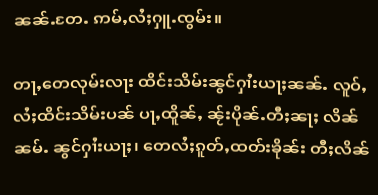ၼၼ်ႉတႄႉ ဢမ်ႇလႆႈႁူႉၸွမ်း။

တႃႇတေလုမ်းလႃး ထိင်းသိမ်းၼွင်ႁၢႆးယႃႈၼၼ်ႉ လူဝ်ႇလႆႈထိင်းသိမ်းပၼ် ပႃႇထိူၼ်ႇ ၼႂ်းပိုၼ်ႉတီႈၼႃႈ လိၼ်ၼမ်ႉ ၼွင်ႁၢႆးယႃႈ၊ တေလႆႈၵူတ်ႇထတ်းၶိုၼ်း တီႈလိၼ်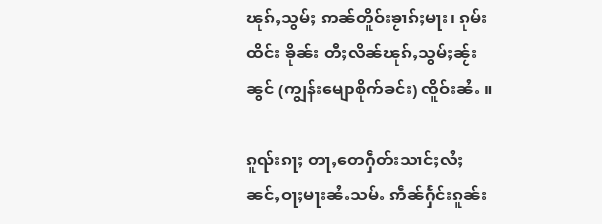ၽုၵ်ႇသွမ်ႈ ဢၼ်တိူဝ်းၶႂၢၵ်ႈမႃး၊ ၵုမ်းထိင်း ၶိုၼ်း တီႈလိၼ်ၽုၵ်ႇသွမ်ႈၼႂ်းၼွင် (ကျွန်းမျောစိုက်ခင်း) ၸိူဝ်းၼႆႉ ။

ၵူၺ်းၵႃႈ တႃႇတေႁဵတ်းသၢင်ႈလႆႈ ၼင်ႇဝႃႈမႃးၼႆႉသမ်ႉ ဢဵၼ်ႁႅင်းၵူၼ်း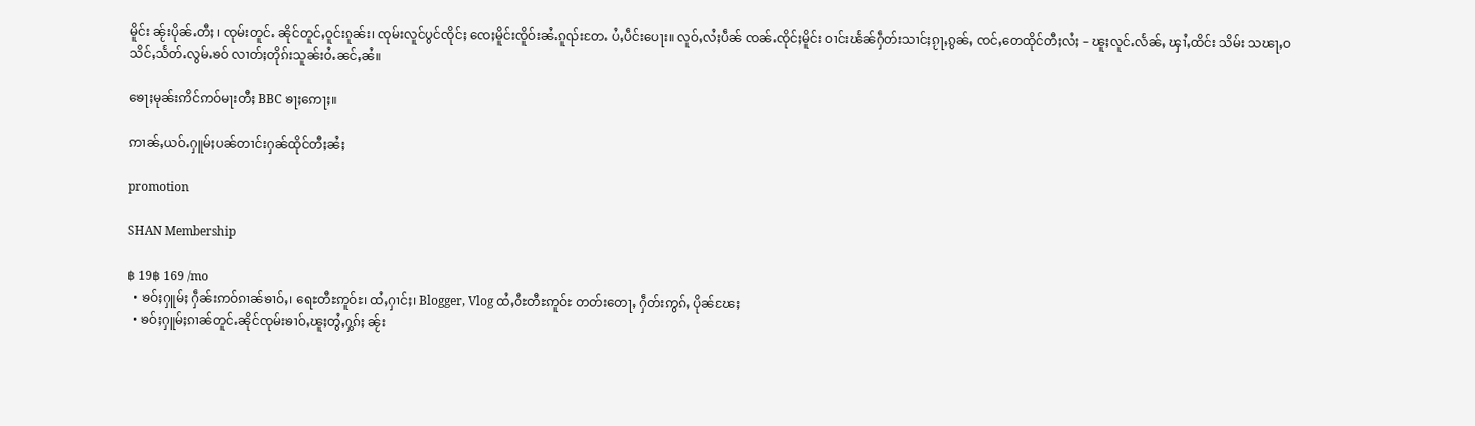မိူင်း ၼႂ်းပိုၼ်ႉတီႈ ၊ ၸုမ်းတူင်ႉ ၼိုင်တူင်ႇဝူင်းၵူၼ်း၊ ၸုမ်းလူင်ပွင်ၸိုင်ႈ ၸေႈမိူင်းၸိူဝ်းၼႆႉၵူၺ်းတႄႉ ပႆႇပဵင်းပေႃး။ လူဝ်ႇလႆႈပဵၼ် ၸၼ်ႉၸိုင်ႈမိူင်း ဝၢင်းၽႅၼ်ႁဵတ်းသၢင်ႈၵႂႃႇၵွၼ်ႇ ၸင်ႇတေထိုင်တီႈလႆႈ – ၽူႈလူင်ႉလႅၼ်ႇ ၾၢႆႇထိင်း သိမ်း သၽႃႇဝသိင်ႇသႅတ်ႉလွမ်ႉၶဝ် လၢတ်ႈတိုၵ်းသူၼ်းဝႆႉၼင်ႇၼႆ။

ၶေႃႈမုၼ်းဢိင်ဢဝ်မႃးတီႈ BBC ၶႃႈဢေႃႈ။

ဢၢၼ်ႇယဝ်ႉႁူမ်ႈပၼ်တၢင်းႁၼ်ထိုင်တီႈၼႆႈ

promotion

SHAN Membership

฿ 19฿ 169 /mo
  • ၶဝ်ႈႁူမ်ႈ ႁဵၼ်းဢဝ်ၵၢၼ်ၶၢဝ်ႇ၊ ရေႊတီႊဢူဝ်ႊ၊ ထႆႇႁၢင်ႈ၊ Blogger, Vlog ထႆႇဝီႊတီႊဢူဝ်ႊ တတ်းတေႃႇ ႁဵတ်းဢွၵ်ႇ ပိုၼ်ၽႄႈ
  • ၶဝ်ႈႁူမ်ႈၵၢၼ်တူင်ႉၼိုင်ၸုမ်းၶၢဝ်ႇၽူႈတွႆႇႁွၵ်ႈ ၼႂ်း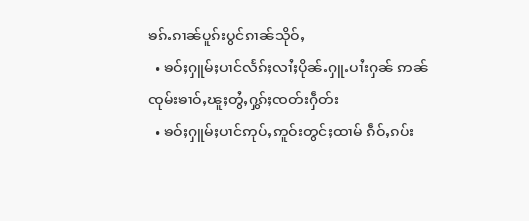ၶၵ်ႉၵၢၼ်ပူၵ်းပွင်ၵၢၼ်သိုဝ်ႇ
  • ၶဝ်ႈႁူမ်ႈပၢင်လႅၵ်ႈလၢႆႈပိုၼ်ႉႁူႉပၢႆးႁၼ် ဢၼ်ၸုမ်းၶၢဝ်ႇၽူႈတွႆႇႁွၵ်ႈၸတ်းႁဵတ်း
  • ၶဝ်ႈႁူမ်ႈပၢင်ဢုပ်ႇဢူဝ်းတွင်ႈထၢမ် ၵဵဝ်ႇၵပ်း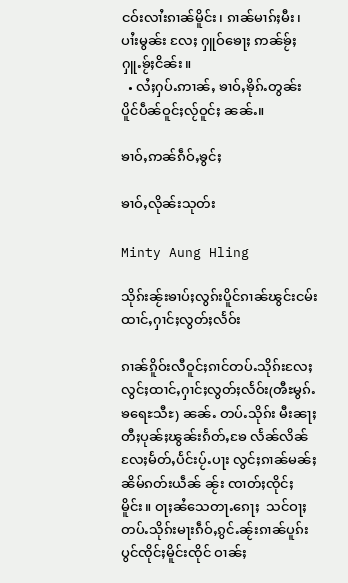ငဝ်းလၢႆးၵၢၼ်မိူင်း၊ ၵၢၼ်မၢၵ်ႈမီး၊ ပၢႆးမွၼ်း လႄႈ ႁူဝ်ၶေႃႈ ဢၼ်ၶႂ်ႈႁူႉၶႂ်ႈငိၼ်း။
  • လႆႈႁပ်ႉဢၢၼ်ႇ ၶၢဝ်ႇၶိုၵ်ႉတွၼ်း ပိူင်ပဵၼ်ဝူင်ႈလႂ်ဝူင်ႈ ၼၼ်ႉ။

ၶၢဝ်ႇဢၼ်ၵဵဝ်ႇၶွင်ႈ

ၶၢဝ်ႇလိုၼ်းသုတ်း

Minty Aung Hling

သိုၵ်းၼႂ်းၶၢပ်ႈလွၵ်းပိူင်ၵၢၼ်ၽွင်းငမ်းထၢင်ႇႁၢင်ႈလွတ်ႈလႅဝ်း

ၵၢၼ်ၵိူဝ်းလီဝူင်ႈၵၢင်တပ်ႉသိုၵ်းလႄႈလွင်ႈထၢင်ႇႁၢင်ႈလွတ်ႈလႅဝ်း(ၻီႊမွၵ်ႉၶရေႊသီႊ) ၼၼ်ႉ တပ်ႉသိုၵ်း မီးၼႃႈတီႈပုၼ်ႈၽွၼ်းၵႅတ်ႇၶႄ လႅၼ်လိၼ်လႄႈမႅတ်ႇပႅင်းပႂ်ႉပႃး လွင်ႈၵၢၼ်မၼ်ႈ ၼိမ်ၵတ်းယဵၼ် ၼႂ်း ၸၢတ်ႈၸိုင်ႈမိူင်း။ ဝႃႈၼႆသေတႃႉၵေႃႈ  သင်ဝႃႈတပ်ႉသိုၵ်းမႃးၵဵဝ်ႇၵွင်ႉၼႂ်းၵၢၼ်ပူၵ်းပွင်ၸိုင်ႈမိူင်းၸိုင် ဝၢၼ်ႈ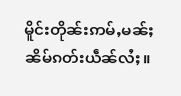မိူင်းတိုၼ်းဢမ်ႇမၼ်ႈၼိမ်ၵတ်းယဵၼ်လႆႈ။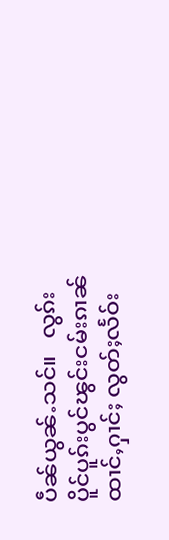ပဵၼ်ယွၼ်ႉသင်။   လွၵ်းပိူင်ပူၵ်းပွင်ၽွင်းငမ်းၵၢၼ်ထၢင်ႇႁၢင်ႈ လွတ်ႈလႅဝ်း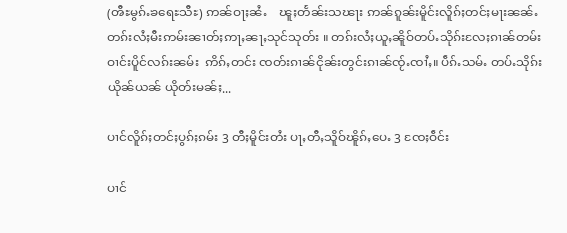(ၻီႊမွၵ်ႉၶရေႊသီႊ) ဢၼ်ဝႃႈၼႆႉ    ၽူႈတႅၼ်းသၽႃး ဢၼ်ၵူၼ်းမိူင်းလိူၵ်ႈတင်ႈမႃးၼၼ်ႉ တၵ်းလႆႈမီးဢမ်းၼၢတ်ႈဢႃႇၼႃႇသုင်သုတ်း ။ တၵ်းလႆႈယူႇၼိူဝ်တပ်ႉသိုၵ်းလႄႈၵၢၼ်တမ်းဝၢင်းပိူင်လၵ်းၼမ်း  ဢိၵ်ႇတင်း ၸတ်းၵၢၼ်ငိုၼ်းတွင်းၵၢၼ်ၸႂ်ႉၸၢႆႇ။ ပဵၵ်ႉသမ်ႉ တပ်ႉသိုၵ်းယိုၼ်ယၼ် ယိုတ်းမၼ်ႈ...

ပၢင်လိူၵ်ႈတင်ႈပွၵ်ႈၵမ်း 3 တီႈမိူင်းတႆး ပႃႇတီႇသိူဝ်ၽိူၵ်ႇပေႉ 3 ၸႄႈဝဵင်း

ပၢင်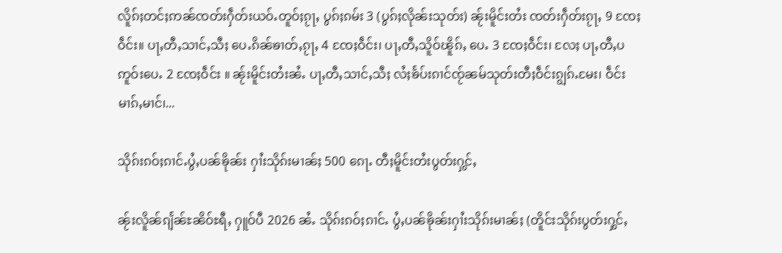လိူၵ်ႈတင်ႈဢၼ်ၸတ်းႁဵတ်းယဝ်ႉတူဝ်ႈၵႂႃႇ ပွၵ်ႈၵမ်း 3 (ပွၵ်ႈလိုၼ်းသုတ်း) ၼႂ်းမိူင်းတႆး ၸတ်းႁဵတ်းၵႂႃႇ 9 ၸႄႈဝဵင်း။ ပႃႇတီႇသၢင်ႇသီႈ ပေႉၵိၼ်ၶၢတ်ႇၵႂႃႇ 4 ၸႄႈဝဵင်း၊ ပႃႇတီႇသိူဝ်ၽိူၵ်ႇ ပေႉ 3 ၸႄႈဝဵင်း၊ လႄႈ ပႃႇတီႇပဢူဝ်းပေႉ 2 ၸႄႈဝဵင်း ။ ၼႂ်းမိူင်းတႆးၼႆႉ ပႃႇတီႇသၢင်ႇသီႈ လႆႈၶႅပ်းၵၢင်ၸႂ်ၼမ်သုတ်းတီႈဝဵင်းၵျွၵ်ႉမႄး၊ ဝဵင်းမၢၵ်ႇမၢင်၊...

သိုၵ်းၵဝ်ႈၵၢင်ႉပွႆႇပၼ်ၶိုၼ်း ႁၢႆးသိုၵ်းမၢၼ်ႈ 500 ၵေႃႉ တီႈမိူင်းတႆးပွတ်းႁွင်ႇ

ၼႂ်းလိူၼ်ၵျႅၼ်ႊၼိဝ်ႊရီႇ ႁူဝ်ပီ 2026 ၼႆႉ သိုၵ်းၵဝ်ႈၵၢင်ႉ ပွႆႇပၼ်ၶိုၼ်းႁၢႆးသိုၵ်းမၢၼ်ႈ (တိူင်းသိုၵ်းပွတ်းႁွင်ႇ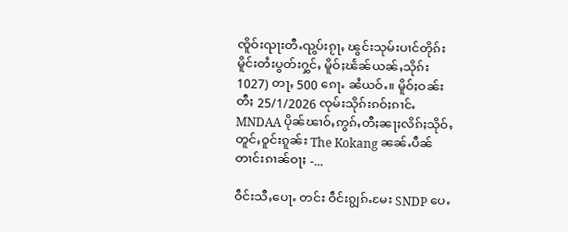ၸိူဝ်းၺႃးတီႉၺွပ်းၵႂႃႇ ၽွင်းသုမ်းပၢင်တိုၵ်း မိူင်းတႆးပွတ်းႁွင်ႇ မိူဝ်ႈၽႅၼ်ယၼ်ႇသိုၵ်း 1027) တႃႇ 500 ၵေႃႉ ၼႆယဝ်ႉ။ မိူဝ်ႈဝၼ်းတီႈ 25/1/2026 ၸုမ်းသိုၵ်းၵဝ်ႈၵၢင်ႉ MNDAA ပိုၼ်ၽၢဝ်ႇဢွၵ်ႇတီႈၼႃႈလိၵ်ႈသိုဝ်ႇတူင်ႇဝူင်းၵူၼ်း The Kokang ၼၼ်ႉပဵၼ်တၢင်းၵၢၼ်ဝႃႈ -...

ဝဵင်းသီႇပေႃႉ တင်း ဝဵင်းၵျွၵ်ႉမႄး SNDP ပေႉ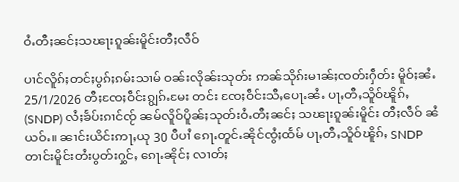ဝႆႉတီႈၼင်ႈသၽႃးၵူၼ်းမိူင်းတီႈလဵဝ်

ပၢင်လိူၵ်ႈတင်ႈပွၵ်ႈၵမ်းသၢမ် ဝၼ်းလိုၼ်းသုတ်း ဢၼ်သိုၵ်းမၢၼ်ႈၸတ်းႁဵတ်း မိူဝ်ႈၼႆႉ 25/1/2026 တီႈၸႄႈဝဵင်းၵျွၵ်ႉမႄး တင်း ၸႄႈဝဵင်းသီႇပေႃႉၼႆႉ ပႃႇတီႇသိူဝ်ၽိူၵ်ႇ (SNDP) လႆႈၶႅပ်းၵၢင်ၸႂ် ၼမ်လိူဝ်ပိူၼ်ႈသုတ်းဝႆႉတီႈၼင်ႈ သၽႃးၵူၼ်းမိူင်း တီႈလဵဝ် ၼႆယဝ်ႉ။ ၼၢင်းယိင်းဢႃႇယု 30 ပီပၢႆ ၵေႃႉတူင်ႉၼိုင်ၸွႆႈထႅမ် ပႃႇတီႇသိူဝ်ၽိူၵ်ႇ SNDP တၢင်းမိူင်းတႆးပွတ်းႁွင်ႇ ၵေႃႉၼိုင်ႈ လၢတ်ႈ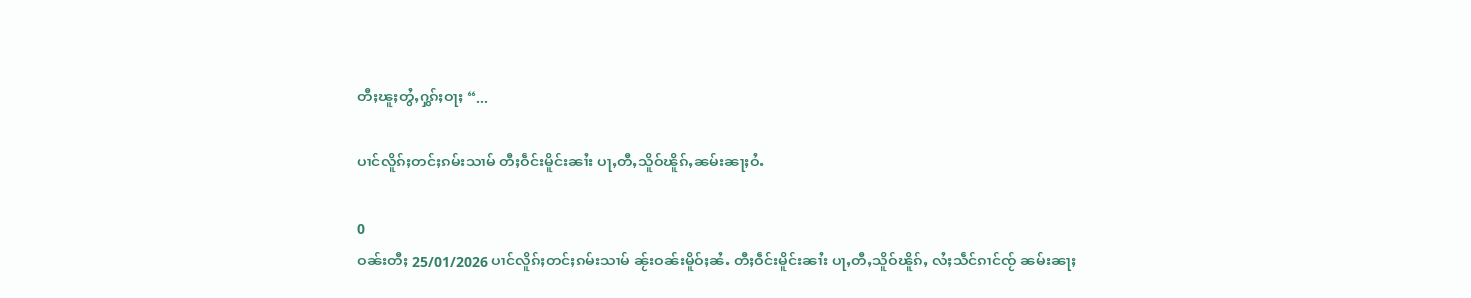တီႈၽူႈတွႆႇႁွၵ်ႈဝႃႈ “...

ပၢင်လိူၵ်ႈတင်ႈၵမ်းသၢမ် တီႈဝဵင်းမိူင်းၼၢႆး ပႃႇတီႇသိူဝ်ၽိူၵ်ႇၼမ်းၼႃႈဝႆႉ

0
ဝၼ်းတီႈ 25/01/2026 ပၢင်လိူၵ်ႈတင်ႈၵမ်းသၢမ် ၼႂ်းဝၼ်းမိူဝ်ႈၼႆႉ တီႈဝဵင်းမိူင်းၼၢႆး ပႃႇတီႇသိူဝ်ၽိူၵ်ႇ လႆႈသဵင်ၵၢင်ၸႂ် ၼမ်းၼႃႈ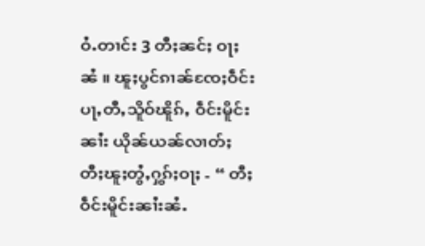ဝႆႉတၢင်း 3 တီႈၼင်ႈ ဝႃႈၼႆ ။ ၽူႈပွင်ၵၢၼ်ၸႄႈဝဵင်းပႃႇတီႇသိူဝ်ၽိူၵ်ႇ ဝဵင်းမိူင်းၼၢႆး ယိုၼ်ယၼ်လၢတ်ႈတီႈၽူႈတွႆႇႁွၵ်ႈဝႃႈ - “ တီႈဝဵင်းမိူင်းၼၢႆးၼႆႉ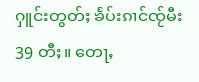ႁူင်းတွတ်ႈ ၶႅပ်းၵၢင်ၸႂ်မီး 39 တီႈ။ တေႃႇ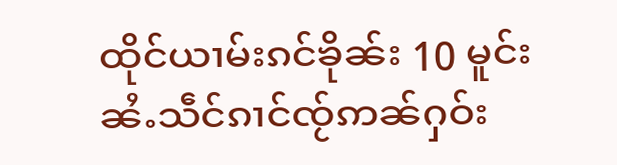ထိုင်ယၢမ်းၵင်ၶိုၼ်း 10 မူင်းၼႆႉသဵင်ၵၢင်ၸႂ်ဢၼ်ႁဝ်း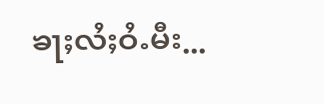ၶႃႈလႆႈဝႆႉမီး...